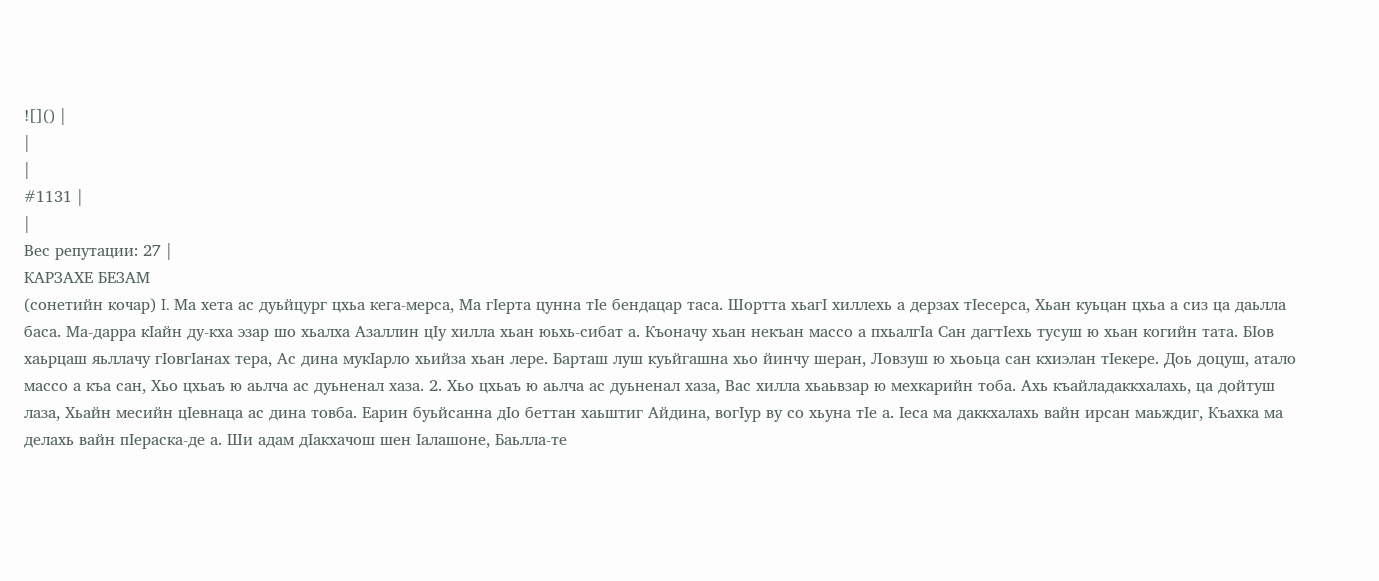![]() |
|
|
#1131 |
|
Вес репутации: 27 |
КАРЗАХЕ БЕЗАМ
(сонетийн кочар) I. Ма хета ас дуьйцург цхьа кега-мерса, Ма гIерта цунна тIе бендацар таса. Шортта хьагI хиллехь а дерзах тIесерса, Хьан куьцан цхьа а сиз ца даьлла баса. Ма-дарра кIайн ду-кха эзар шо хьалха Азаллин цIу хилла хьан юьхь-сибат а. Къоначу хьан некъан массо а пхьалгIа Сан дагтIехь тусуш ю хьан когийн тата. БIов хаьрцаш яьллачу гIовгIанах тера, Ас дина мукIарло хьийза хьан лере. Барташ луш куьйгашна хьо йинчу шеран, Ловзуш ю хьоьца сан кхиэлан тIекере. Доь доцуш, атало массо а къа сан, Хьо цхьаъ ю аьлча ас дуьненал хаза. 2. Хьо цхьаъ ю аьлча ас дуьненал хаза, Вас хилла хьаьвзар ю мехкарийн тоба. Ахь къайладаккхалахь, ца дойтуш лаза, Хьайн месийн цIевнаца ас дина товба. Еарин буьйсанна дIо беттан хаьштиг Айдина, вогIур ву со хьуна тIе а. Iеса ма даккхалахь вайн ирсан маьждиг, Къахка ма делахь вайн пIераска-де а. Ши адам дIакхачош шен Iалашоне, Баьлла-те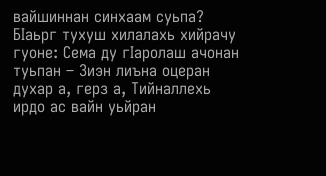вайшиннан синхаам суьпа? БIаьрг тухуш хилалахь хийрачу гуоне: Сема ду гIаролаш ачонан туьпан – Зиэн лиъна оцеран духар а, герз а, Тийналлехь ирдо ас вайн уьйран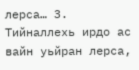лерса… 3. Тийналлехь ирдо ас вайн уьйран лерса,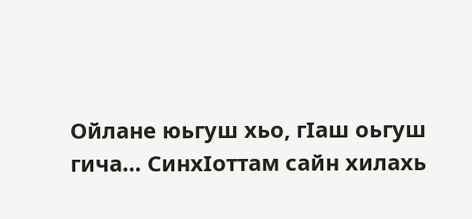Ойлане юьгуш хьо, гIаш оьгуш гича… СинхIоттам сайн хилахь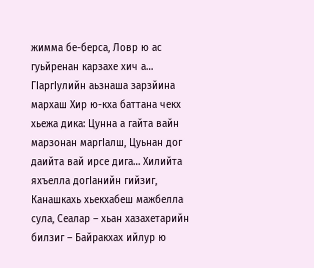жимма бе-берса, Ловр ю ас гуьйренан карзахе хич а… ГIаргIулийн аьзнаша зарзйина мархаш Хир ю-кха баттана чекх хьежа дика: Цунна а гайта вайн марзонан маргIалш, Цуьнан дог даийта вай ирсе дига… Хилийта яхъелла догIанийн гийзиг, Канашкахь хьекхабеш мажбелла сула, Сеалар – хьан хазахетарийн билзиг – Байракхах ийлур ю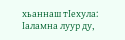хьаннаш тIехула: Iаламна луур ду,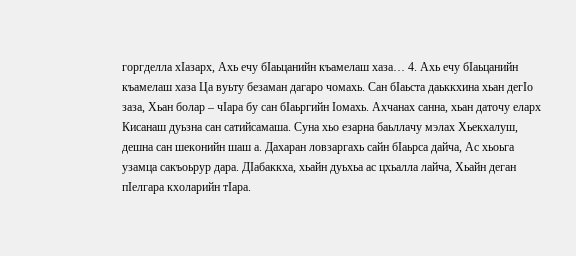горгделла хIазарх, Ахь ечу бIаьцанийн къамелаш хаза… 4. Ахь ечу бIаьцанийн къамелаш хаза Ца вуьту безаман дагаро чомахь. Сан бIаьста даьккхина хьан дегIо заза, Хьан болар – чIара бу сан бIаьргийн Iомахь. Ахчанах санна, хьан даточу еларх Кисанаш дуьзна сан сатийсамаша. Суна хьо езарна баьллачу мэлах Хьекхалуш, дешна сан шеконийн шаш а. Дахаран ловзаргахь сайн бIаьрса дайча, Ас хьоьга узамца сакъоьрур дара. ДIабаккха, хьайн дуьхьа ас цхьалла лайча, Хьайн деган пIелгара кхоларийн тIара.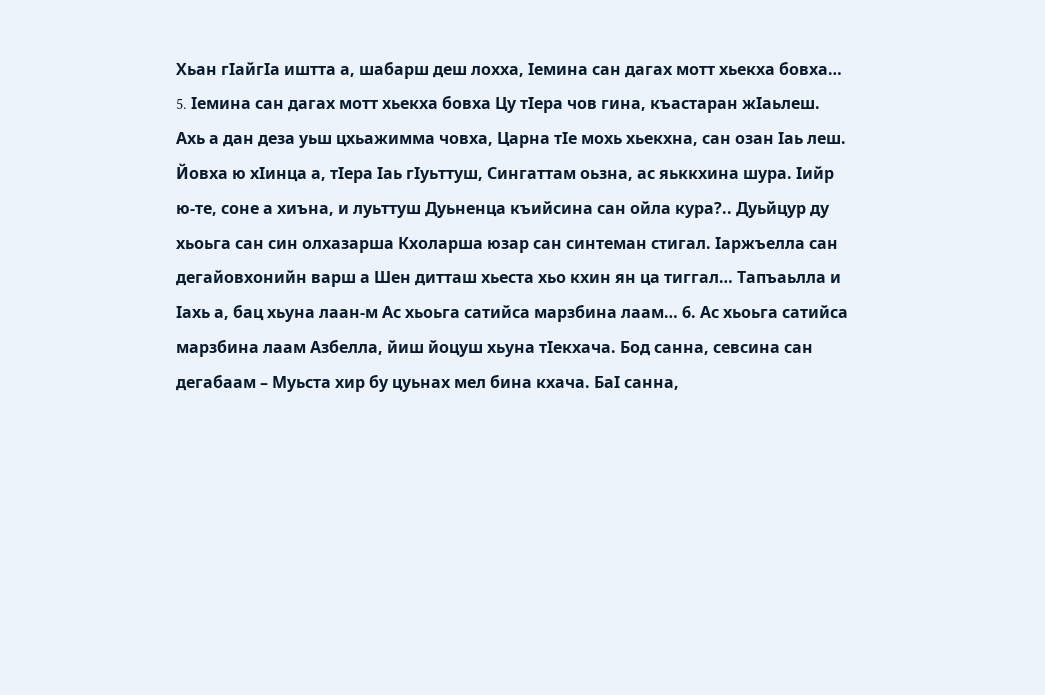Хьан гIайгIа иштта а, шабарш деш лохха, Iемина сан дагах мотт хьекха бовха… 5. Iемина сан дагах мотт хьекха бовха Цу тIера чов гина, къастаран жIаьлеш. Ахь а дан деза уьш цхьажимма човха, Царна тIе мохь хьекхна, сан озан Iаь леш. Йовха ю хIинца а, тIера Iаь гIуьттуш, Сингаттам оьзна, ас яьккхина шура. Iийр ю-те, соне а хиъна, и луьттуш Дуьненца къийсина сан ойла кура?.. Дуьйцур ду хьоьга сан син олхазарша Кхоларша юзар сан синтеман стигал. Iаржъелла сан дегайовхонийн варш а Шен дитташ хьеста хьо кхин ян ца тиггал… Тапъаьлла и Iахь а, бац хьуна лаан-м Ас хьоьга сатийса марзбина лаам… 6. Ас хьоьга сатийса марзбина лаам Азбелла, йиш йоцуш хьуна тIекхача. Бод санна, севсина сан дегабаам – Муьста хир бу цуьнах мел бина кхача. БаI санна,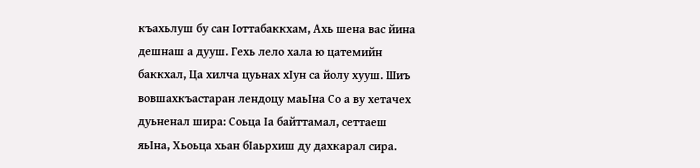къахьлуш бу сан Iоттабаккхам, Ахь шена вас йина дешнаш а дууш. Гехь лело хала ю цатемийн баккхал, Ца хилча цуьнах хIун са йолу хууш. Шиъ вовшахкъастаран лендоцу маьIна Со а ву хетачех дуьненал шира: Соьца Iа байттамал, сеттаеш яьIна, Хьоьца хьан бIаьрхиш ду дахкарал сира.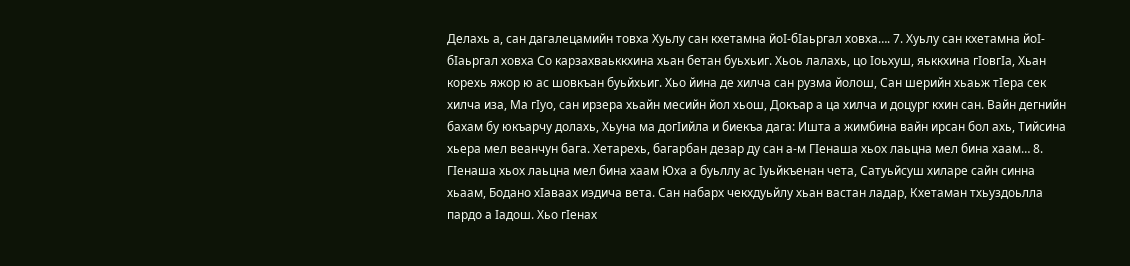Делахь а, сан дагалецамийн товха Хуьлу сан кхетамна йоI-бIаьргал ховха…. 7. Хуьлу сан кхетамна йоI-бIаьргал ховха Со карзахваьккхина хьан бетан буьхьиг. Хьоь лалахь, цо Iоьхуш, яьккхина гIовгIа, Хьан корехь яжор ю ас шовкъан буьйхьиг. Хьо йина де хилча сан рузма йолош, Сан шерийн хьаьж тIера сек хилча иза, Ма гIуо, сан ирзера хьайн месийн йол хьош, Докъар а ца хилча и доцург кхин сан. Вайн дегнийн бахам бу юкъарчу долахь, Хьуна ма догIийла и биекъа дага: Ишта а жимбина вайн ирсан бол ахь, Тийсина хьера мел веанчун бага. Хетарехь, багарбан дезар ду сан а-м ГIенаша хьох лаьцна мел бина хаам… 8. ГIенаша хьох лаьцна мел бина хаам Юха а буьллу ас Iуьйкъенан чета, Сатуьйсуш хиларе сайн синна хьаам, Бодано хIаваах иэдича вета. Сан набарх чекхдуьйлу хьан вастан ладар, Кхетаман тхьуздоьлла пардо а Iадош. Хьо гIенах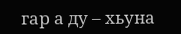гар а ду – хьуна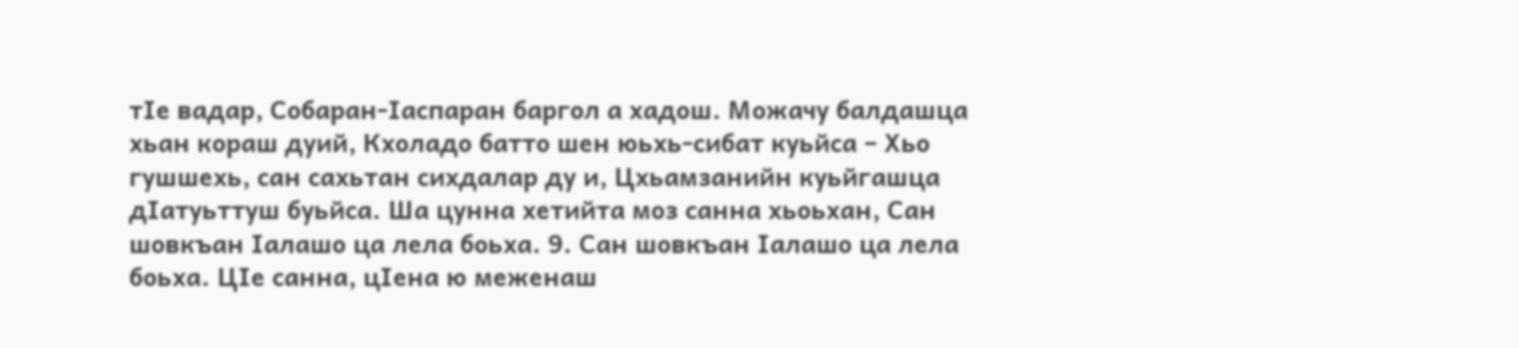тIе вадар, Собаран-Iаспаран баргол а хадош. Можачу балдашца хьан кораш дуий, Кхоладо батто шен юьхь-сибат куьйса – Хьо гушшехь, сан сахьтан сихдалар ду и, Цхьамзанийн куьйгашца дIатуьттуш буьйса. Ша цунна хетийта моз санна хьоьхан, Сан шовкъан Iалашо ца лела боьха. 9. Сан шовкъан Iалашо ца лела боьха. ЦIе санна, цIена ю меженаш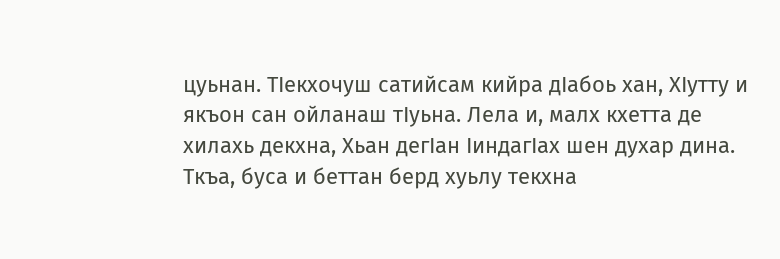цуьнан. ТIекхочуш сатийсам кийра дIабоь хан, ХIутту и якъон сан ойланаш тIуьна. Лела и, малх кхетта де хилахь декхна, Хьан дегIан IиндагIах шен духар дина. Ткъа, буса и беттан берд хуьлу текхна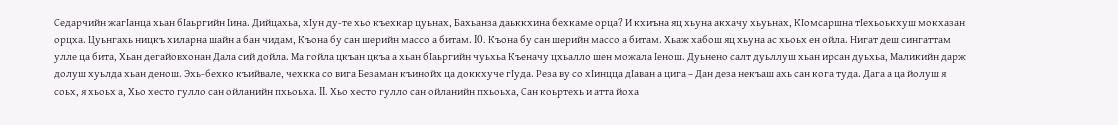Седарчийн жагIанца хьан бIаьргийн Iина. Дийцахьа, хIун ду-те хьо къехкар цуьнах, Бахьанза даьккхина бехкаме орца? И кхиъна яц хьуна акхачу хьуьнах, КIомсаршна тIехьоькхуш мокхазан орцха. Цуьнгахь ницкъ хиларна шайн а бан чидам, Къона бу сан шерийн массо а битам. I0. Къона бу сан шерийн массо а битам. Хьаж хабош яц хьуна ас хьоьх ен ойла. Нигат деш сингаттам улле ца бита, Хьан дегайовхонан Дала сий дойла. Ма гойла цкъан цкъа а хьан бIаьргийн чуьхьа Къеначу цхьалло шен можала Iенош. Дуьнено салт дуьллуш хьан ирсан дуьхьа, Маликийн дарж долуш хуьлда хьан денош. Эхь-бехко къийвале, чехкка со вига Безаман къинойх ца доккхуче гIуда. Реза ву со хIинцца дIаван а цига – Дан деза некъаш ахь сан кога туда. Дага а ца йолуш я соьх, я хьоьх а, Хьо хесто гулло сан ойланийн пхьоьха. II. Хьо хесто гулло сан ойланийн пхьоьха, Сан коьртехь и атта йоха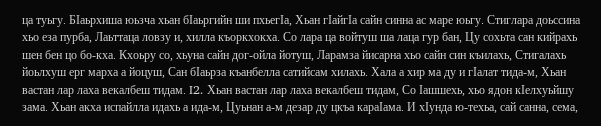ца туьгу. БIаьрхиша юьзча хьан бIаьргийн ши пхьегIа, Хьан гIайгIа сайн синна ас маре юьгу. Стиглара доьссина хьо еза пурба, Лаьттаца ловзу и, хилла къоркхокха. Со лара ца войтуш ша лаца гур бан, Цу сохьта сан кийрахь шен бен цо бо-кха. Кхоьру со, хьуна сайн дог-ойла йотуш, Ларамза йисарна хьо сайн син къилахь, Стигалахь йоьлхуш ерг марха а йоцуш, Сан бIаьрза къанбелла сатийсам хилахь. Хала а хир ма ду и гIалат тида-м, Хьан вастан лар лаха векалбеш тидам. I2. Хьан вастан лар лаха векалбеш тидам, Со Iашшехь, хьо ядон кIелхуьйшу зама. Хьан акха испайлла идахь а ида-м, Цуьнан а-м дезар ду цкъа караIама. И хIунда ю-техьа, сай санна, сема,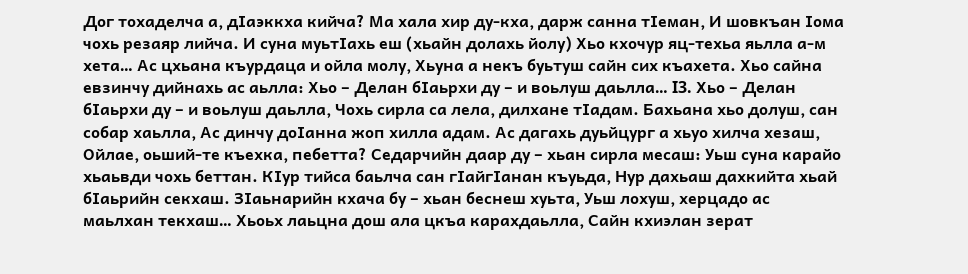Дог тохаделча а, дIаэккха кийча? Ма хала хир ду-кха, дарж санна тIеман, И шовкъан Iома чохь резаяр лийча. И суна муьтIахь еш (хьайн долахь йолу) Хьо кхочур яц-техьа яьлла а-м хета… Ас цхьана къурдаца и ойла молу, Хьуна а некъ буьтуш сайн сих къахета. Хьо сайна евзинчу дийнахь ас аьлла: Хьо – Делан бIаьрхи ду – и воьлуш даьлла… I3. Хьо – Делан бIаьрхи ду – и воьлуш даьлла, Чохь сирла са лела, дилхане тIадам. Бахьана хьо долуш, сан собар хаьлла, Ас динчу доIанна жоп хилла адам. Ас дагахь дуьйцург а хьуо хилча хезаш, Ойлае, оьший-те къехка, пебетта? Седарчийн даар ду – хьан сирла месаш: Уьш суна карайо хьаьвди чохь беттан. КIур тийса баьлча сан гIайгIанан къуьда, Нур дахьаш дахкийта хьай бIаьрийн секхаш. ЗIаьнарийн кхача бу – хьан беснеш хуьта, Уьш лохуш, херцадо ас маьлхан текхаш… Хьоьх лаьцна дош ала цкъа карахдаьлла, Сайн кхиэлан зерат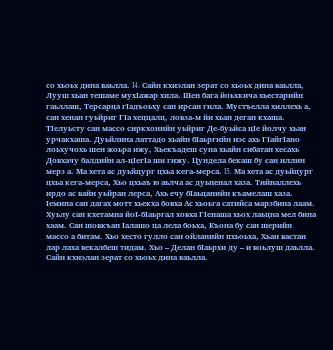со хьоьх дина ваьлла. I4. Сайн кхиэлан зерат со хьоьх дина ваьлла, Лууш хьан тешаме мухIажар хила. Шен бага йоьхкича хьестарийн гаьллаш, Терсарца гIадъоьху сан ирсан гила. Мустъелла хиллехь а, сан хенан гуьйриг ГIа хеццалц, ловза-м йи хьан деган кхаша. ТIелуьсту сан массо сиркхонийн уьйриг Де-буьйса цIе йолчу хьан урчакхаша. Дуьйлина латтадо хьайн бIаьргийн иэс ахь ГIайгIано лоьхучохь шен жоьра ижу, Хьекъадеш суна хьайн сибатан хесахь Довхачу балдийн ал-цIегIа ши гижу. Цундела бекаш бу сан иллин мерз а. Ма хета ас дуьйцург цхьа кега-мерса. I5. Ма хета ас дуьйцург цхьа кега-мерса, Хьо цхьаъ ю аьлча ас дуьненал хаза. Тийналлехь ирдо ас вайн уьйран лерса, Ахь ечу бIаьцанийн къамелаш хаза. Iемина сан дагах мотт хьекха бовха Ас хьоьга сатийса марзбина лаам. Хуьлу сан кхетамна йоI-бIаьргал ховха ГIенаша хьох лаьцна мел бина хаам. Сан шовкъан Iалашо ца лела боьха, Къона бу сан шерийн массо а битам. Хьо хесто гулло сан ойланийн пхьоьха, Хьан вастан лар лаха векалбеш тидам. Хьо – Делан бIаьрхи ду – и воьлуш даьлла. Сайн кхиэлан зерат со хьоьх дина ваьлла.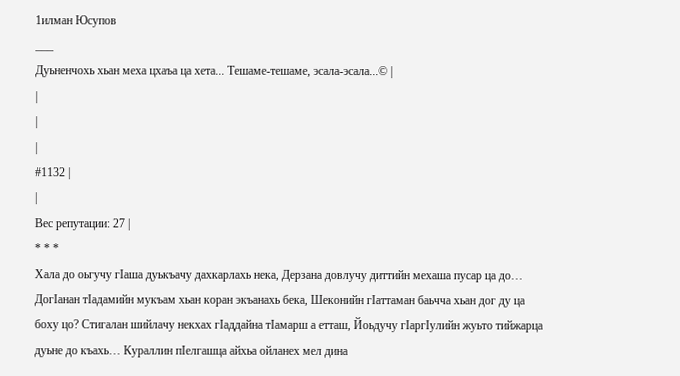1илман Юсупов
___
Дуьненчохь хьан меха цхаъа ца хета... Тешаме-тешаме, эсала-эсала...© |
|
|
|
#1132 |
|
Вес репутации: 27 |
* * *
Хала до оьгучу гIаша дуькъачу дахкарлахь нека, Дерзана довлучу диттийн мехаша пусар ца до… ДогIанан тIадамийн мукъам хьан коран экъанахь бека, Шеконийн гIаттаман баьчча хьан дог ду ца боху цо? Стигалан шийлачу некхах гIаддайна тIамарш а етташ, Йоьдучу гIаргIулийн жуьто тийжарца дуьне до къахь… Кураллин пIелгашца айхьа ойланех мел дина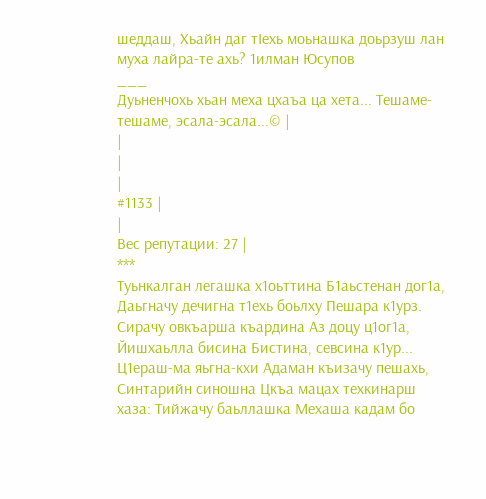шеддаш, Хьайн даг тIехь моьнашка доьрзуш лан муха лайра-те ахь? 1илман Юсупов
___
Дуьненчохь хьан меха цхаъа ца хета... Тешаме-тешаме, эсала-эсала...© |
|
|
|
#1133 |
|
Вес репутации: 27 |
***
Туьнкалган легашка х1оьттина Б1аьстенан дог1а, Даьгначу дечигна т1ехь боьлху Пешара к1урз. Сирачу овкъарша къардина Аз доцу ц1ог1а, Йишхаьлла бисина Бистина, севсина к1ур... Ц1ераш-ма яьгна-кхи Адаман къизачу пешахь, Синтарийн синошна Цкъа мацах техкинарш хаза: Тийжачу баьллашка Мехаша кадам бо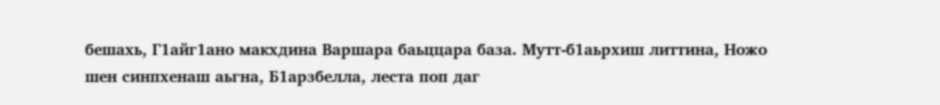бешахь, Г1айг1ано макхдина Варшара баьццара база. Мутт-б1аьрхиш литтина, Ножо шен синпхенаш аьгна, Б1арзбелла, леста поп даг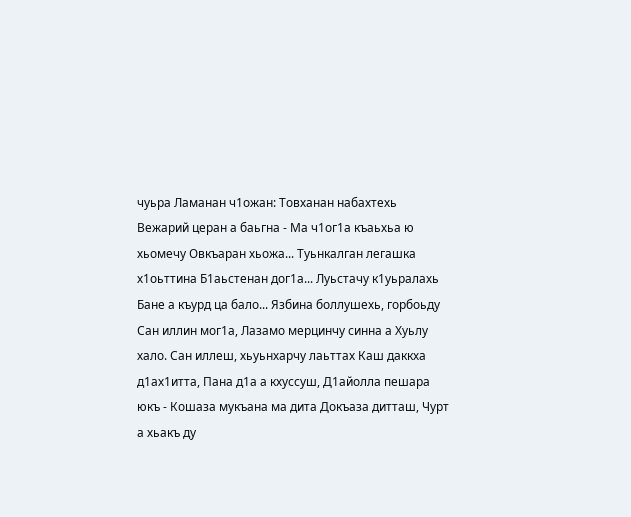чуьра Ламанан ч1ожан: Товханан набахтехь Вежарий церан а баьгна - Ма ч1ог1а къаьхьа ю хьомечу Овкъаран хьожа... Туьнкалган легашка х1оьттина Б1аьстенан дог1а... Луьстачу к1уьралахь Бане а къурд ца бало... Язбина боллушехь, горбоьду Сан иллин мог1а, Лазамо мерцинчу синна а Хуьлу хало. Сан иллеш, хьуьнхарчу лаьттах Каш даккха д1ах1итта, Пана д1а а кхуссуш, Д1айолла пешара юкъ - Кошаза мукъана ма дита Докъаза дитташ, Чурт а хьакъ ду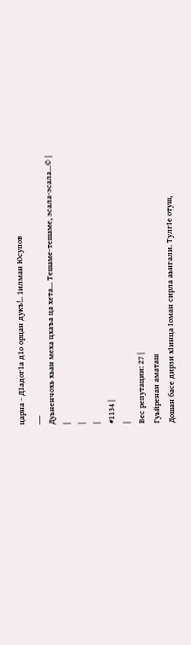царна - Д1адог1а д1о орцан дукъ!.. 1илман Юсупов
___
Дуьненчохь хьан меха цхаъа ца хета... Тешаме-тешаме, эсала-эсала...© |
|
|
|
#1134 |
|
Вес репутации: 27 |
Гуьйренан аматаш
Дошан басе дирзи хIинца Iоман сирла аьнгали. ТулгIе отуш,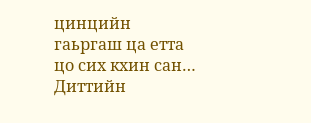цинцийн гаьргаш ца етта цо сих кхин сан… Диттийн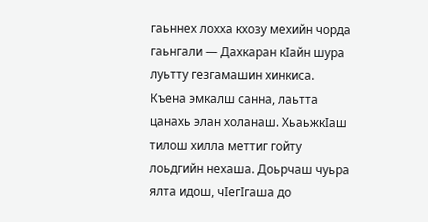гаьннех лохха кхозу мехийн чорда гаьнгали — Дахкаран кIайн шура луьтту гезгамашин хинкиса. Къена эмкалш санна, лаьтта цанахь элан холанаш. ХьаьжкIаш тилош хилла меттиг гойту лоьдгийн нехаша. Доьрчаш чуьра ялта идош, чIегIгаша до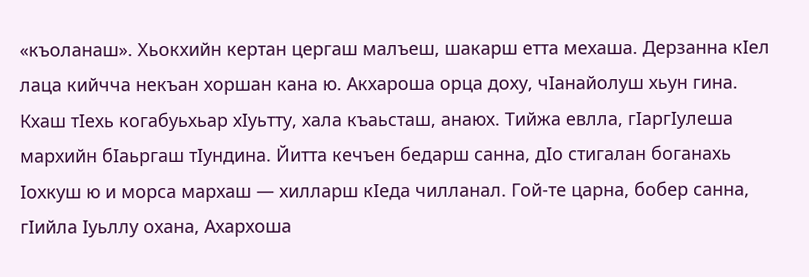«къоланаш». Хьокхийн кертан цергаш малъеш, шакарш етта мехаша. Дерзанна кIел лаца кийчча некъан хоршан кана ю. Акхароша орца доху, чIанайолуш хьун гина. Кхаш тIехь когабуьхьар хIуьтту, хала къаьсташ, анаюх. Тийжа евлла, гIаргIулеша мархийн бIаьргаш тIундина. Йитта кечъен бедарш санна, дIо стигалан боганахь Iохкуш ю и морса мархаш — хилларш кIеда чилланал. Гой-те царна, бобер санна, гIийла Iуьллу охана, Ахархоша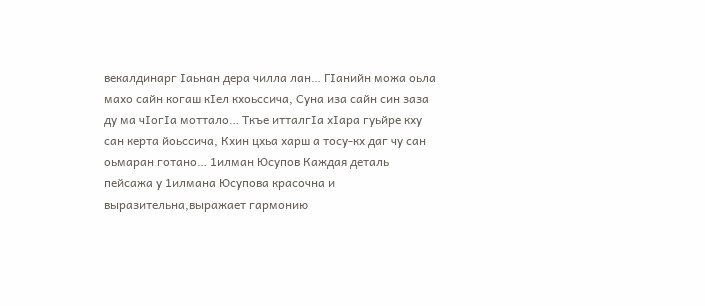векалдинарг Iаьнан дера чилла лан… ГIанийн можа оьла махо сайн когаш кIел кхоьссича, Суна иза сайн син заза ду ма чIогIа моттало… Ткъе итталгIа хIара гуьйре кху сан керта йоьссича, Кхин цхьа харш а тосу-кх даг чу сан оьмаран готано… 1илман Юсупов Каждая деталь пейсажа у 1илмана Юсупова красочна и выразительна,выражает гармонию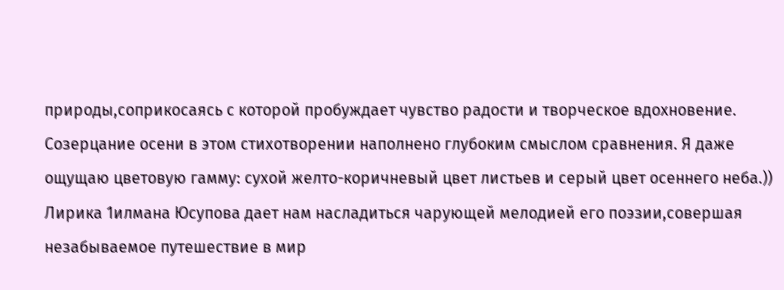природы,соприкосаясь с которой пробуждает чувство радости и творческое вдохновение. Созерцание осени в этом стихотворении наполнено глубоким смыслом сравнения. Я даже ощущаю цветовую гамму: сухой желто-коричневый цвет листьев и серый цвет осеннего неба.)) Лирика 1илмана Юсупова дает нам насладиться чарующей мелодией его поэзии,совершая незабываемое путешествие в мир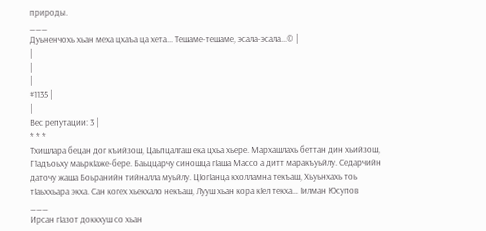природы.
___
Дуьненчохь хьан меха цхаъа ца хета... Тешаме-тешаме, эсала-эсала...© |
|
|
|
#1135 |
|
Вес репутации: 3 |
* * *
Тхишлара бецан дог къийзош, Цаьпцалгаш ека цхьа хьере. Мархашлахь беттан дин хьийзош, Г1адъоьху маьркIаже-бере. Баьццарчу синошца гIаша Массо а дитт маракъуьйлу. Седарчийн даточу жаша Боьранийн тийналла муьйлу. ЦIогIанца кхолламна текъаш, Хьуьнхахь тоь тIаьххьара экха. Сан когех хьекхало некъаш, Лууш хьан кора кIел текха… Iилман Юсупов
___
Ирсан гIазот доккхуш со хьан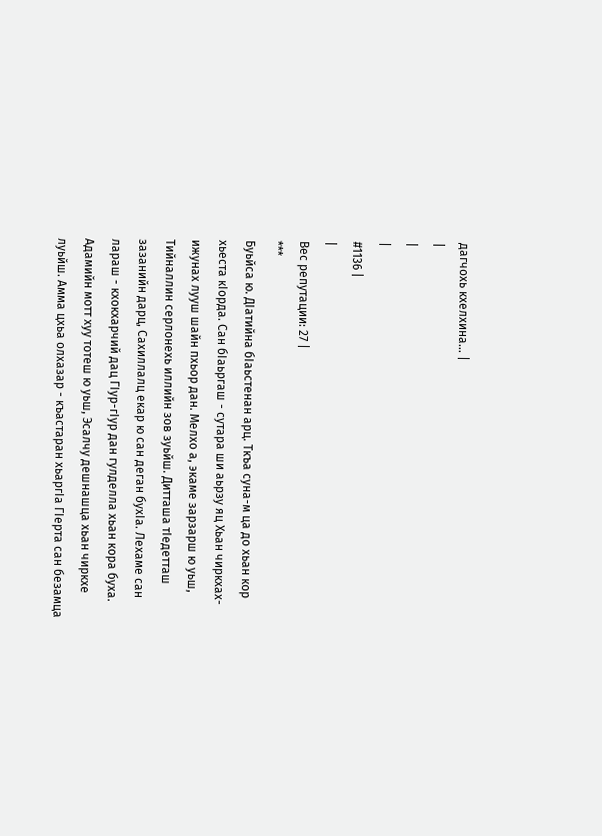дагчохь кхелхина… |
|
|
|
#1136 |
|
Вес репутации: 27 |
***
Буьйса ю. ДIатийна бIаьстенан арц. Ткъа суна-м ца до хьан кор хьеста кIорда. Сан бIаьргаш - сутара ши аьрзу яц Хьан чиркхах-ижунах лууш шайн пхьор дан. Мелхо а, экаме зарзарш ю уьш, Тийналлин серлонехь иллийн зов зуьйш. Дитташа тIедетташ зазанийн дарц, Сахиллалц екар ю сан деган бухIа. Лехаме сан лараш - кхокхарчий дац ГIур-гIур дан гулделла хьан кора буха. Адамийн мотт хуу тотеш ю уьш, Эсалчу дешнашца хьан чиркхе луьйш. Амма цхьа олхазар - къастаран хьаргIа ГIерта сан безамца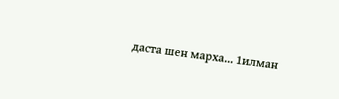даста шен марха... 1илман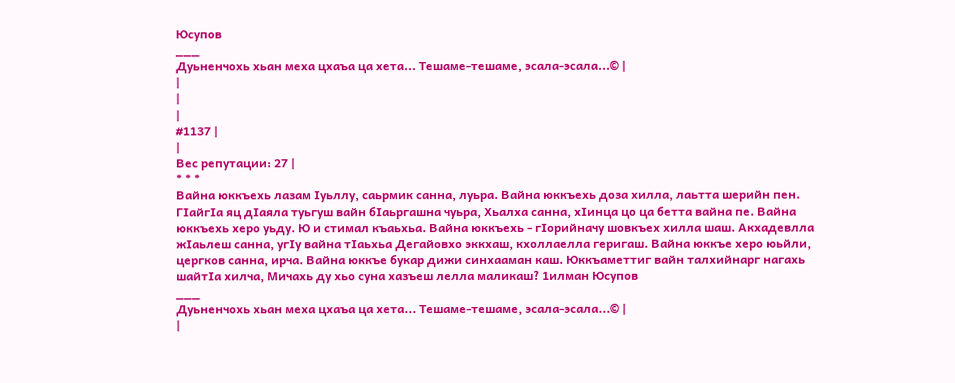Юсупов
___
Дуьненчохь хьан меха цхаъа ца хета... Тешаме-тешаме, эсала-эсала...© |
|
|
|
#1137 |
|
Вес репутации: 27 |
* * *
Вайна юккъехь лазам Iуьллу, саьрмик санна, луьра. Вайна юккъехь доза хилла, лаьтта шерийн пен. ГIайгIа яц дIаяла туьгуш вайн бIаьргашна чуьра, Хьалха санна, хIинца цо ца бетта вайна пе. Вайна юккъехь херо уьду. Ю и стимал къаьхьа. Вайна юккъехь - гIорийначу шовкъех хилла шаш. Акхадевлла жIаьлеш санна, угIу вайна тIаьхьа Дегайовхо эккхаш, кхоллаелла геригаш. Вайна юккъе херо юьйли, цергков санна, ирча. Вайна юккъе букар дижи синхааман каш. Юккъаметтиг вайн талхийнарг нагахь шайтIа хилча, Мичахь ду хьо суна хазъеш лелла маликаш? 1илман Юсупов
___
Дуьненчохь хьан меха цхаъа ца хета... Тешаме-тешаме, эсала-эсала...© |
|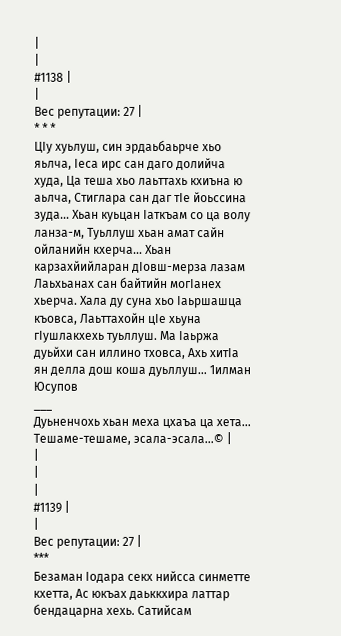|
|
#1138 |
|
Вес репутации: 27 |
* * *
ЦIу хуьлуш, син эрдаьбаьрче хьо яьлча, Iеса ирс сан даго долийча худа, Ца теша хьо лаьттахь кхиъна ю аьлча, Стиглара сан даг тIе йоьссина зуда… Хьан куьцан Iаткъам со ца волу ланза-м, Туьллуш хьан амат сайн ойланийн кхерча… Хьан карзахйийларан дIовш-мерза лазам Лаьхьанах сан байтийн могIанех хьерча. Хала ду суна хьо Iаьршашца къовса, Лаьттахойн цIе хьуна гIушлакхехь туьллуш. Ма Iаьржа дуьйхи сан иллино тховса, Ахь хитIа ян делла дош коша дуьллуш… 1илман Юсупов
___
Дуьненчохь хьан меха цхаъа ца хета... Тешаме-тешаме, эсала-эсала...© |
|
|
|
#1139 |
|
Вес репутации: 27 |
***
Безаман Iодара секх нийсса синметте кхетта, Ас юкъах даьккхира латтар бендацарна хехь. Сатийсам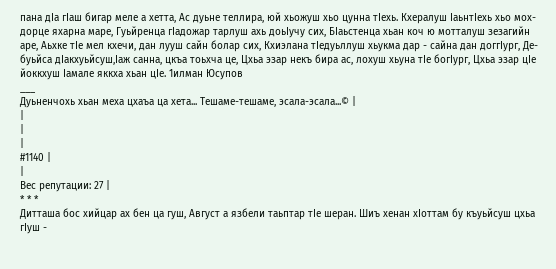пана дIа гIаш бигар меле а хетта, Ас дуьне теллира, юй хьожуш хьо цунна тIехь. Кхералуш IаьнтIехь хьо мох-дорце яхарна маре, Гуьйренца гIадожар тарлуш ахь доьIучу сих, БIаьстенца хьан коч ю мотталуш зезагийн аре, Аьхке тIе мел кхечи, дан лууш сайн болар сих, Кхиэлана тIедуьллуш хьукма дар - сайна дан доггIург, Де-буьйса дIакхуьйсуш,Iаж санна, цкъа тоьхча це, Цхьа эзар некъ бира ас, лохуш хьуна тIе богIург, Цхьа эзар цIе йоккхуш Iамале яккха хьан цIе. 1илман Юсупов
___
Дуьненчохь хьан меха цхаъа ца хета... Тешаме-тешаме, эсала-эсала...© |
|
|
|
#1140 |
|
Вес репутации: 27 |
* * *
Дитташа бос хийцар ах бен ца гуш, Август а язбели таьптар тIе шеран. Шиъ хенан хIоттам бу къуьйсуш цхьа гIуш -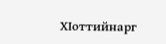ХIоттийнарг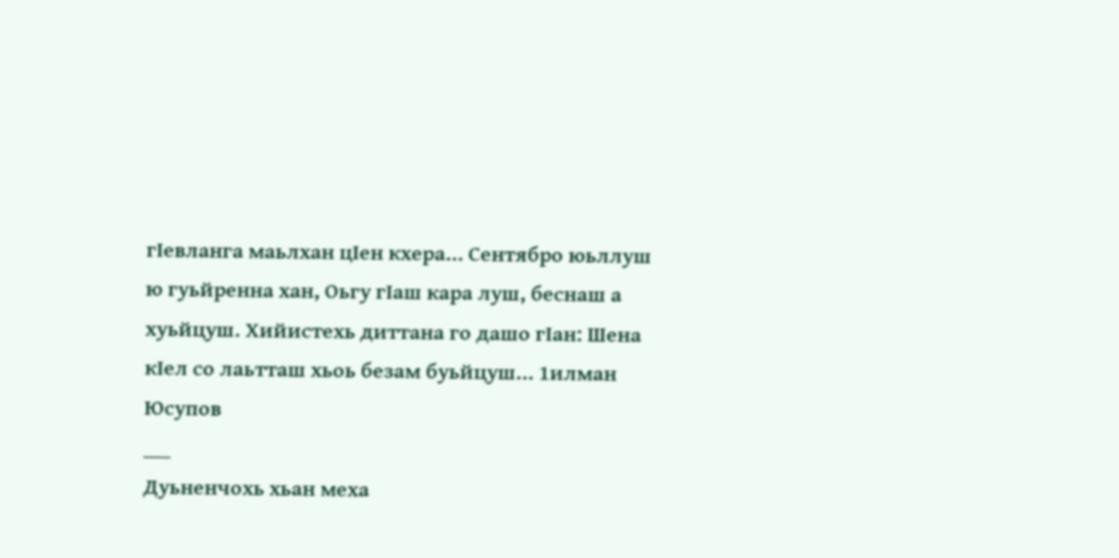гIевланга маьлхан цIен кхера… Сентябро юьллуш ю гуьйренна хан, Оьгу гIаш кара луш, беснаш а хуьйцуш. Хийистехь диттана го дашо гIан: Шена кIел со лаьтташ хьоь безам буьйцуш… 1илман Юсупов
___
Дуьненчохь хьан меха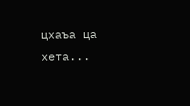цхаъа ца хета...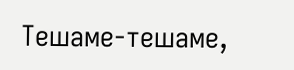Тешаме-тешаме,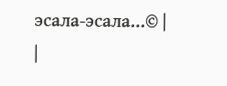эсала-эсала...© |
|